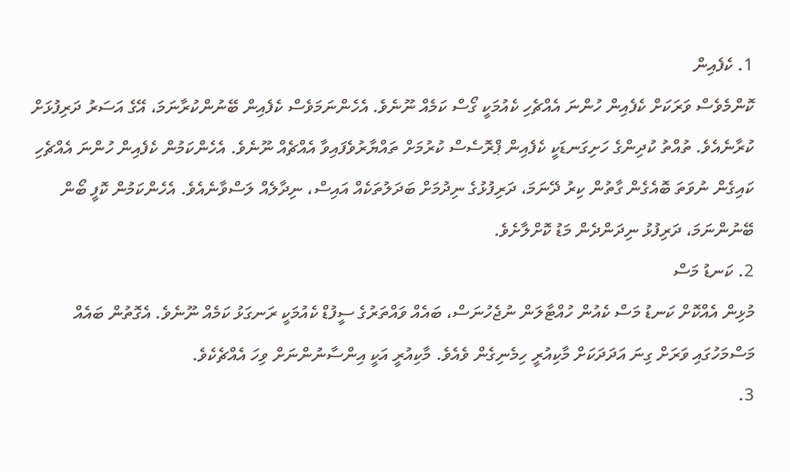1. ކެފެއިން
ކޮންމެވެސް ވަރަކަށް ކެފެއިން ހުންނަ އެއްޗެހި ކެއުމަކީ ގޯސް ކަމެއް ނޫނެވެ. އެހެންނަމަވެސް ކެފެއިން ބޭނުންކުރާނަމަ، އޭގެ އަސަރު ދަރިފުޅަށް ކުރާނެއެވެ. ތުއްތު ކުދިންގެ ހަށިގަނޑަކީ ކެފެއިން ޕްރޮސެސް ކުރުމަށް ތައްޔާރުވެފައިވާ އެއްޗެއް ނޫނެވެ. އެހެންކަމުން ކެފެއިން ހުންނަ އެއްޗެހި ކައިގެން ނުވަތަ ބޮއެގެން ގާތުން ކިރު ދޭނަމަ، ދަރިފުޅުގެ ނިދުމަށް ބަދަލުތަކެއް އައިސް، ނިދާލެއް ލަސްވާނެއެވެ. އެހެންކަމުން ކޮފީ ބޯން ބޭނުންނަމަ، ދަރިފުޅު ނިދަންދެން މަޑު ކޮށްލާށެވެ.
2. ކަނޑު މަސް
މުޅިން އެއްކޮށް ކަނޑު މަސް ކެއުން ހުއްޓާލަން ނުޖެހުނަސް، ބައެއް ވައްތަރުގެ ސީފުޑް ކެއުމަކީ ރަނގަޅު ކަމެއް ނޫނެވެ. އެގޮތުން ބައެއް މަސްމަހުގައި ވަރަށް ގިނަ އަދަދަކަށް މާކިއުރީ ހިމެނިގެން ވެއެވެ. މާކިއުރީ އަކީ އިންސާނުންނަށް ވިހަ އެއްޗެކެވެ.
3.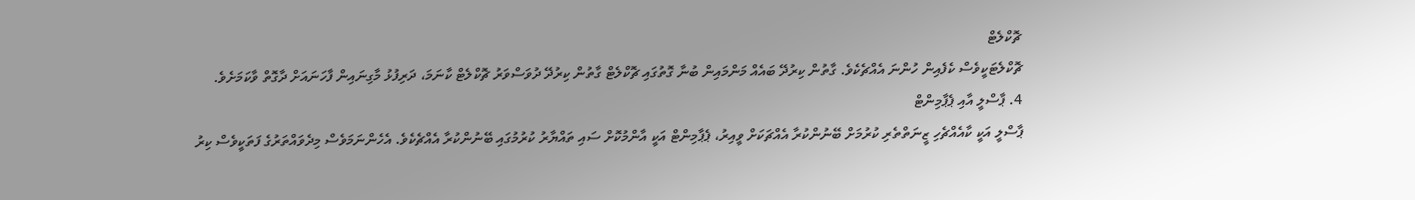ޗޮކްލެޓް
ޗޮކްލެޓަކީވެސް ކެފެއިން ހުންނަ އެއްޗެކެވެ. ގާތުން ކިރުދޭ ބައެއް މަންމައިން ބުނާ ގޮތުގައި ޗޮކްލެޓް ގާތުން ކިރުދޭ ދުވަސްވަރު ޗޮކްލެޓް ކާނަމަ، ދަރިފުޅު މާގިނައިން ފާހަނައަށް ދާގޮތް ވާކަމަށެވެ.
4. ޕާސްލީ އާއި ޕެޕާމިންޓް
ޕާސްލީ އަކީ ކާއެއްޗެހި ޒީނަތްތެރި ކުރުމަށް ބޭނުންކުރާ އެއްޗަކަށް ވީއިރު، ޕެޕާމިންޓް އަކީ އާންމުކޮށް ސައި ތައްޔާރު ކުރުމުގައި ބޭނުންކުރާ އެއްޗެކެވެ. އެހެންނަމަވެސް މިދެވައްތަރުގެ ފަތަކީވެސް ކިރު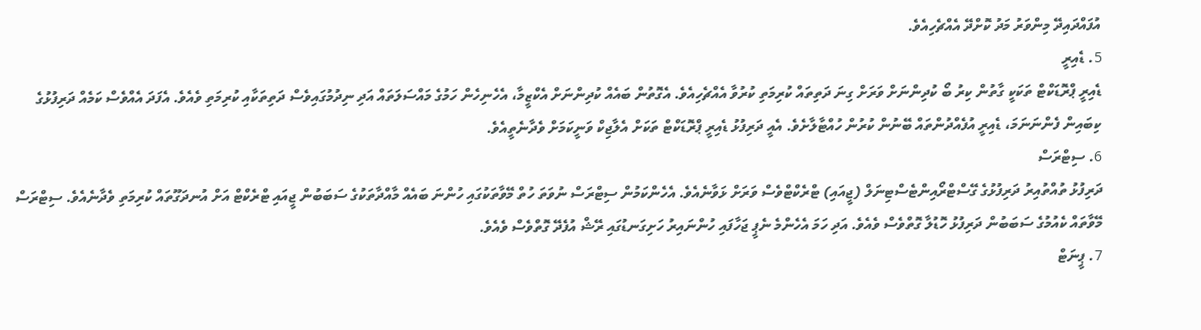އުފައްދައިދޭ މިންވަރު މަދު ކޮށްދޭ އެއްޗެހިއެވެ.
5. ޑެއިރީ
ޑެއިރީ ޕްރޮޑަކްޓް ތަކަކީ ގާތުން ކިރު ބޯ ކުދިންނަށް ވަރަށް ގިނަ ދަތިތައް ކުރިމަތި ކުރުވާ އެއްޗެހިއެވެ. އެގޮތުން ބައެއް ކުދިންނަށް އެކްޒީމާ، އެހެނިހެން ހަމުގެ މައްސަލަތައް އަދި ނިދުމުގައިވެސް ދަތިތަކާއި ކުރިމަތި ވެއެވެ. އެފަދަ އެއްވެސް ކަމެއް ދަރިފުޅުގެ ކިބައިން ފެންނަނަމަ، ޑެއިރީ އުފެއްދުންތައް ބޭނުން ކުރުން ހުއްޓާލާށެވެ. އެއީ ދަރިފުޅު ޑެއިރީ ޕްރޮޑަކްޓް ތަކަށް އެލާޖިކް ވަނީކަމަށް ވެދާނެތީއެވެ.
6. ސިޓްރަސް
ދަރިފުޅު ތުއްތުއިރު ދަރިފުޅުގެ ގޭސްޓްރޯއިންޓެސްޓިނަލް (ޖީއައި) ޓްރެކްޓްވެސް ވަރަށް ޅަވާނެއެވެ. އެހެންކަމުން ސިޓްރަސް ނުވަތަ ހުތް މޭވާތަކުގައި ހުންނަ ބައެއް މާއްދާތަކުގެ ސަބަބުން ޖީއައި ޓްރެކްޓް އަށް އުނދަގޫތައް ކުރިމަތި ވެދާނެއެވެ. ސިޓްރަސް މޭވާތައް ކެއުމުގެ ސަބަބުން ދަރިފުޅު ހޮޑުލާ ގޮތްވެސް ވެއެވެ. އަދި ހަމަ އެހެންމެ ނެޕީ ޖަހާފައި ހުންނައިރު ހަށިގަނޑުގައި ރޭޝް އުފެދޭ ގޮތްވެސް ވެއެވެ.
7. ޕީނަޓް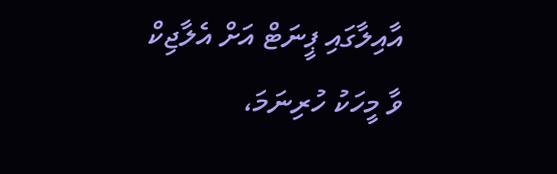އާއިލާގައި ޕީނަޓް އަށް އެލާޖިކް ވާ މީހަކު ހުރިނަމަ،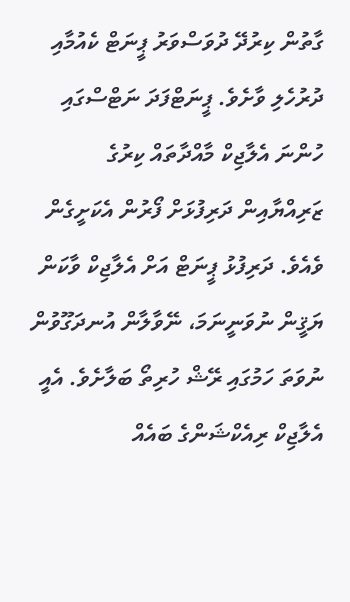ގާތުން ކިރުދޭ ދުވަސްވަރު ޕީނަޓް ކެއުމާއި ދުރުހެލި ވާށެވެ. ޕީނަޓްފަދަ ނަޓްސްގައި ހުންނަ އެލާޖިކް މާއްދާތައް ކިރުގެ ޒަރިއްޔާއިން ދަރިފުޅަށް ފޯރުން އެކަށީގެން ވެއެވެ. ދަރިފުޅު ޕީނަޓް އަށް އެލާޖިކް ވާކަން ޔަޤީން ނުވަނީނަމަ، ނޭވާލާން އުނދަގޫވުން ނުވަތަ ހަމުގައި ރޭޝް ހުރިތޯ ބަލާށެވެ. އެއީ އެލާޖިކް ރިއެކްޝަންގެ ބައެއް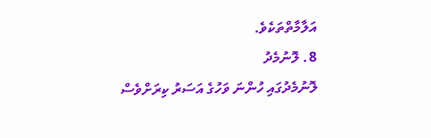އަލާމާތްތަކެވެ.
8. ލޮނުމެދު
ލޮނުމެދުގައި ހުންނަ ވަހުގެ އަސަރު ކިރަށްވެސް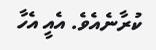ކުރާނެއެވެ. އެއީ އެހާ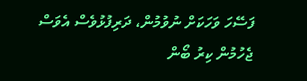ފަސޭހަ ވަހަކަށް ނުވުމުން، ދަރިފުޅުވެސް އެވަސް ޖެހުމުން ކިރު ބޯން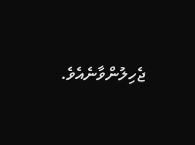ޖެހިލުންވާނެއެވެ.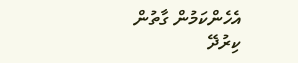އެހެންކަމުން ގާތުން ކިރުދޭ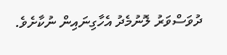ދުވަސްވަރު ލޮނުމެދު އެހާގިނައިން ނުކާށެވެ.